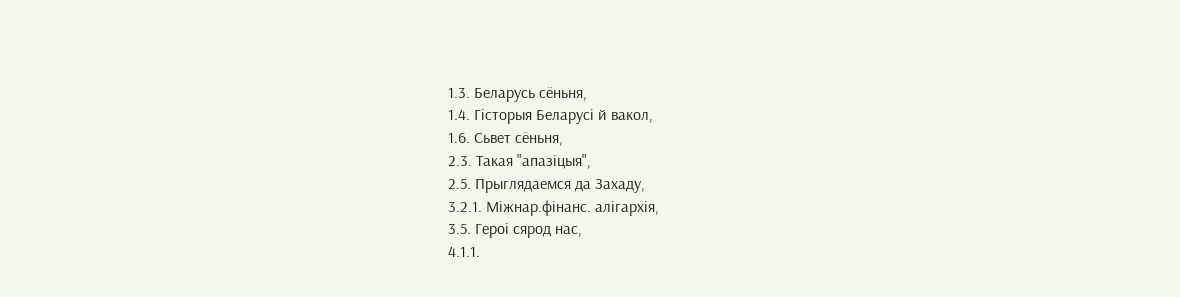1.3. Беларусь сёньня,
1.4. Гісторыя Беларусі й вакол,
1.6. Сьвет сёньня,
2.3. Такая "апазіцыя",
2.5. Прыглядаемся да Захаду,
3.2.1. Міжнар.фінанс. алігархія,
3.5. Героі сярод нас,
4.1.1.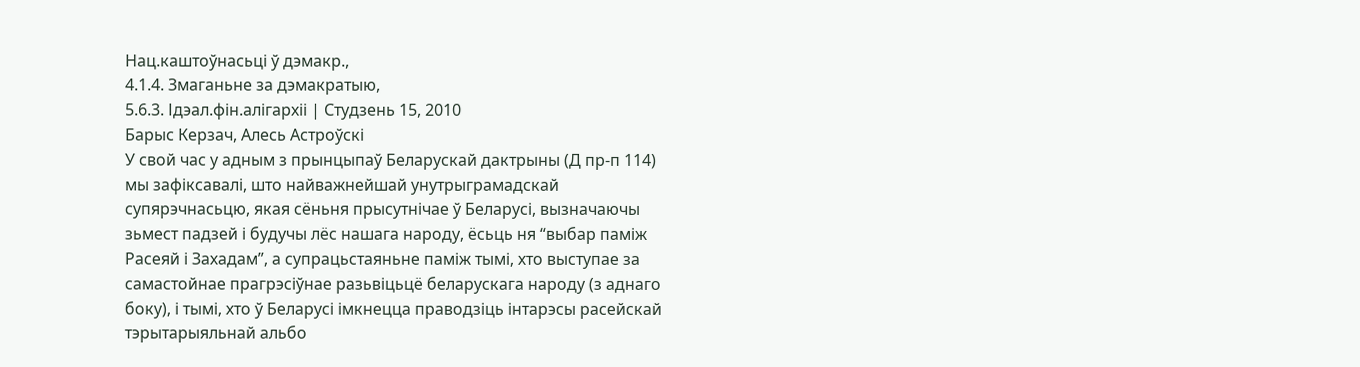Нац.каштоўнасьці ў дэмакр.,
4.1.4. Змаганьне за дэмакратыю,
5.6.3. Ідэал.фін.алігархіі | Студзень 15, 2010
Барыс Керзач, Алесь Астроўскі
У свой час у адным з прынцыпаў Беларускай дактрыны (Д пр-п 114) мы зафіксавалі, што найважнейшай унутрыграмадскай супярэчнасьцю, якая сёньня прысутнічае ў Беларусі, вызначаючы зьмест падзей і будучы лёс нашага народу, ёсьць ня “выбар паміж Расеяй і Захадам”, а супрацьстаяньне паміж тымі, хто выступае за самастойнае прагрэсіўнае разьвіцьцё беларускага народу (з аднаго боку), і тымі, хто ў Беларусі імкнецца праводзіць інтарэсы расейскай тэрытарыяльнай альбо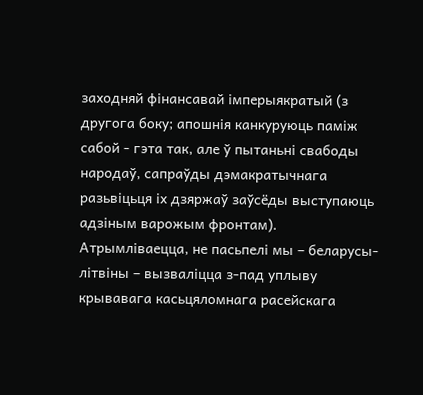заходняй фінансавай імперыякратый (з другога боку; апошнія канкуруюць паміж сабой - гэта так, але ў пытаньні свабоды народаў, сапраўды дэмакратычнага разьвіцьця іх дзяржаў заўсёды выступаюць адзіным варожым фронтам). Атрымліваецца, не пасьпелі мы – беларусы-літвіны – вызваліцца з-пад уплыву крывавага касьцяломнага расейскага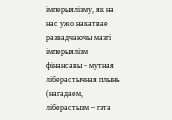імперыялізму, як на нас ужо накатвае развадчаючы мазгі імперыялізм фінансавы - мутная ліберастычная плынь (нагадаем, ліберастызм – гэта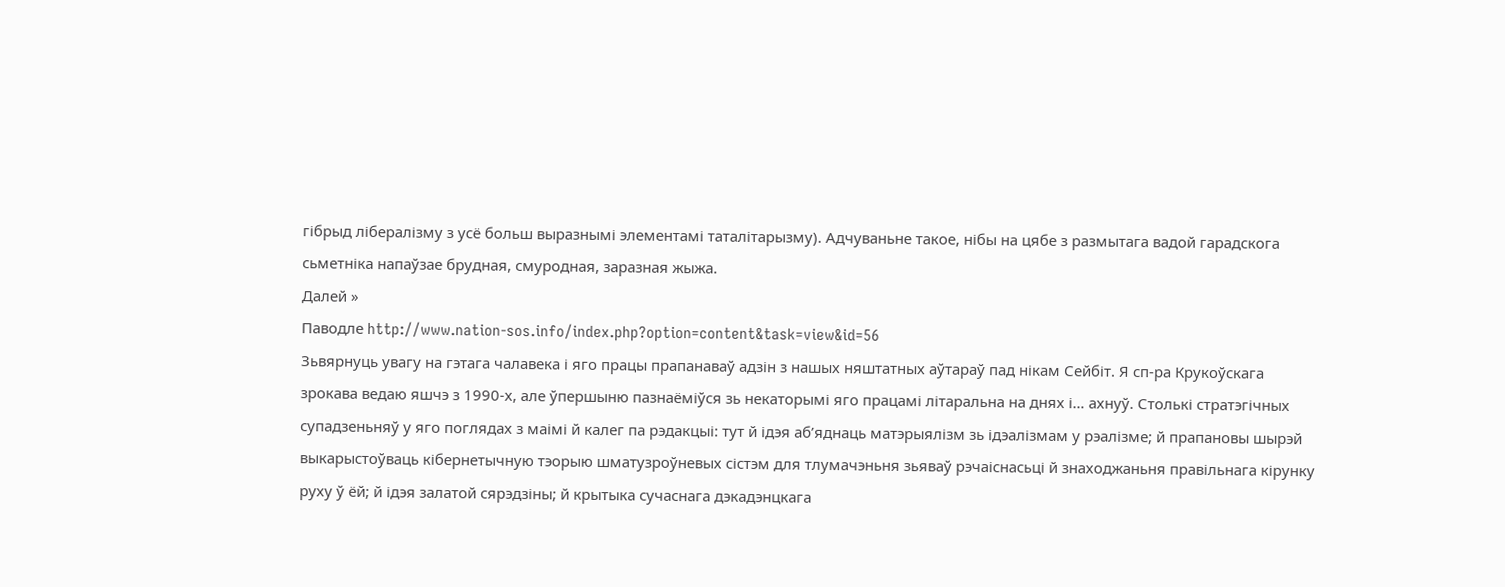гібрыд лібералізму з усё больш выразнымі элементамі таталітарызму). Адчуваньне такое, нібы на цябе з размытага вадой гарадскога сьметніка напаўзае брудная, смуродная, заразная жыжа.
Далей »
Паводле http://www.nation-sos.info/index.php?option=content&task=view&id=56
Зьвярнуць увагу на гэтага чалавека і яго працы прапанаваў адзін з нашых няштатных аўтараў пад нікам Сейбіт. Я сп-ра Крукоўскага зрокава ведаю яшчэ з 1990-х, але ўпершыню пазнаёміўся зь некаторымі яго працамі літаральна на днях і… ахнуў. Столькі стратэгічных супадзеньняў у яго поглядах з маімі й калег па рэдакцыі: тут й ідэя аб’яднаць матэрыялізм зь ідэалізмам у рэалізме; й прапановы шырэй выкарыстоўваць кібернетычную тэорыю шматузроўневых сістэм для тлумачэньня зьяваў рэчаіснасьці й знаходжаньня правільнага кірунку руху ў ёй; й ідэя залатой сярэдзіны; й крытыка сучаснага дэкадэнцкага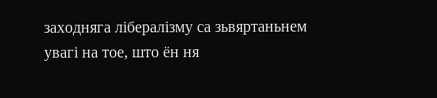заходняга лібералізму са зьвяртаньнем увагі на тое, што ён ня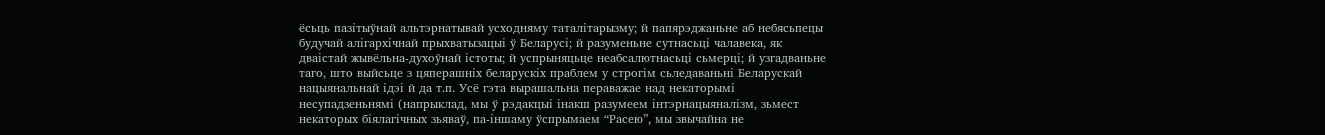ёсьць пазітыўнай альтэрнатывай усходняму таталітарызму; й папярэджаньне аб небясьпецы будучай алігархічнай прыхватызацыі ў Беларусі; й разуменьне сутнасьці чалавека, як дваістай жывёльна-духоўнай істоты; й успрыняцьце неабсалютнасьці сьмерці; й узгадваньне таго, што выйсьце з цяперашніх беларускіх праблем у строгім сьледаваньні Беларускай нацыянальнай ідэі й да т.п. Усё гэта вырашальна пераважае над некаторымі несупадзеньнямі (напрыклад, мы ў рэдакцыі інакш разумеем інтэрнацыяналізм, зьмест некаторых біялагічных зьяваў, па-іншаму ўспрымаем “Расею”, мы звычайна не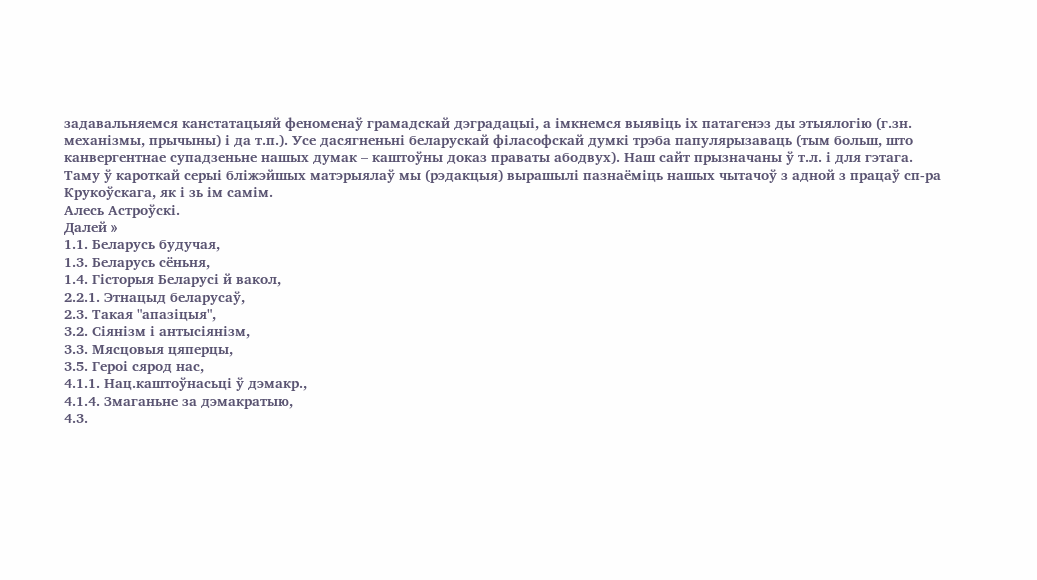задавальняемся канстатацыяй феноменаў грамадскай дэградацыі, а імкнемся выявіць іх патагенэз ды этыялогію (г.зн. механізмы, прычыны) і да т.п.). Усе дасягненьні беларускай філасофскай думкі трэба папулярызаваць (тым больш, што канвергентнае супадзеньне нашых думак – каштоўны доказ праваты абодвух). Наш сайт прызначаны ў т.л. і для гэтага. Таму ў кароткай серыі бліжэйшых матэрыялаў мы (рэдакцыя) вырашылі пазнаёміць нашых чытачоў з адной з працаў сп-ра Крукоўскага, як і зь ім самім.
Алесь Астроўскі.
Далей »
1.1. Беларусь будучая,
1.3. Беларусь сёньня,
1.4. Гісторыя Беларусі й вакол,
2.2.1. Этнацыд беларусаў,
2.3. Такая "апазіцыя",
3.2. Сіянізм і антысіянізм,
3.3. Мясцовыя цяперцы,
3.5. Героі сярод нас,
4.1.1. Нац.каштоўнасьці ў дэмакр.,
4.1.4. Змаганьне за дэмакратыю,
4.3.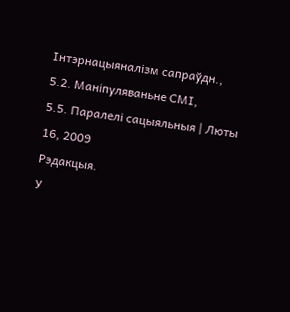Інтэрнацыяналізм сапраўдн.,
5.2. Маніпуляваньне СМІ,
5.5. Паралелі сацыяльныя | Люты 16, 2009
Рэдакцыя.
У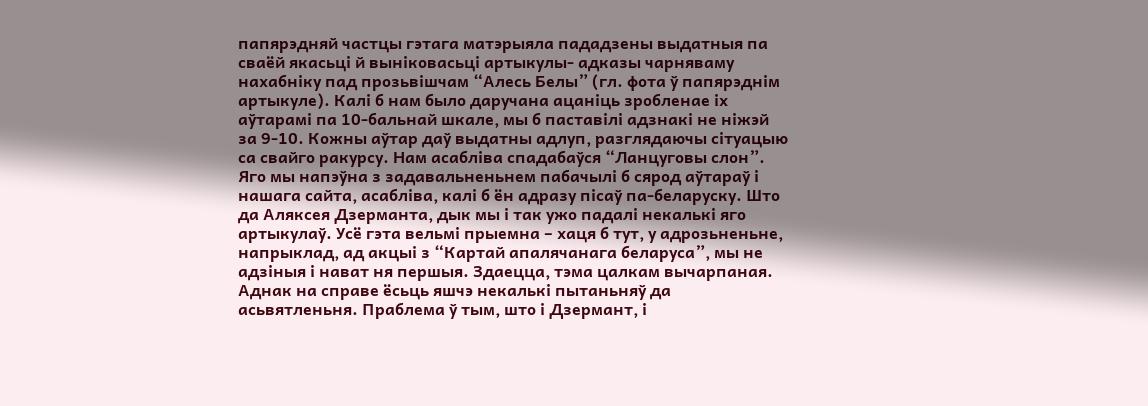папярэдняй частцы гэтага матэрыяла пададзены выдатныя па сваёй якасьці й выніковасьці артыкулы- адказы чарняваму нахабніку пад прозьвішчам “Алесь Белы” (гл. фота ў папярэднім артыкуле). Калі б нам было даручана ацаніць зробленае іх аўтарамі па 10-бальнай шкале, мы б паставілі адзнакі не ніжэй за 9-10. Кожны аўтар даў выдатны адлуп, разглядаючы сітуацыю са свайго ракурсу. Нам асабліва спадабаўся “Ланцуговы слон”. Яго мы напэўна з задавальненьнем пабачылі б сярод аўтараў і нашага сайта, асабліва, калі б ён адразу пісаў па-беларуску. Што да Аляксея Дзерманта, дык мы і так ужо падалі некалькі яго артыкулаў. Усё гэта вельмі прыемна – хаця б тут, у адрозьненьне, напрыклад, ад акцыі з “Картай апалячанага беларуса”, мы не адзіныя і нават ня першыя. Здаецца, тэма цалкам вычарпаная. Аднак на справе ёсьць яшчэ некалькі пытаньняў да асьвятленьня. Праблема ў тым, што і Дзермант, і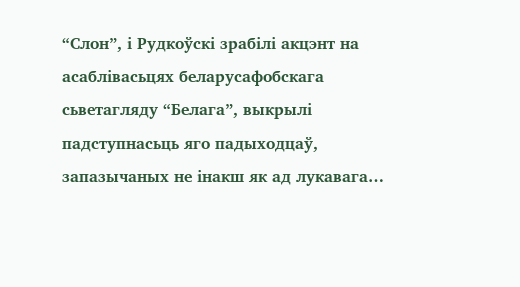“Слон”, і Рудкоўскі зрабілі акцэнт на асаблівасьцях беларусафобскага сьветагляду “Белага”, выкрылі падступнасьць яго падыходцаў, запазычаных не інакш як ад лукавага…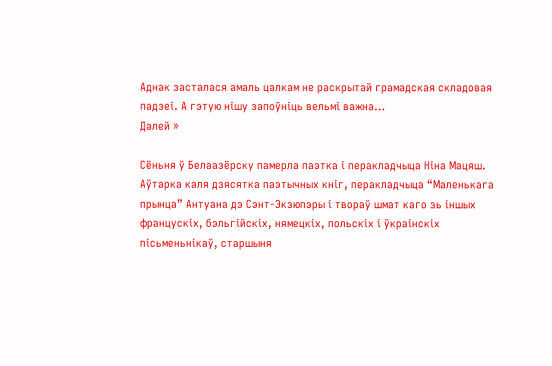Аднак засталася амаль цалкам не раскрытай грамадская складовая падзеі. А гэтую нішу запоўніць вельмі важна…
Далей »

Сёньня ў Белаазёрску памерла паэтка і перакладчыца Ніна Мацяш. Аўтарка каля дзясятка паэтычных кніг, перакладчыца “Маленькага прынца” Антуана дэ Сэнт-Экзюпэры і твораў шмат каго зь іншых францускіх, бэльгійскіх, нямецкіх, польскіх і ўкраінскіх пісьменьнікаў, старшыня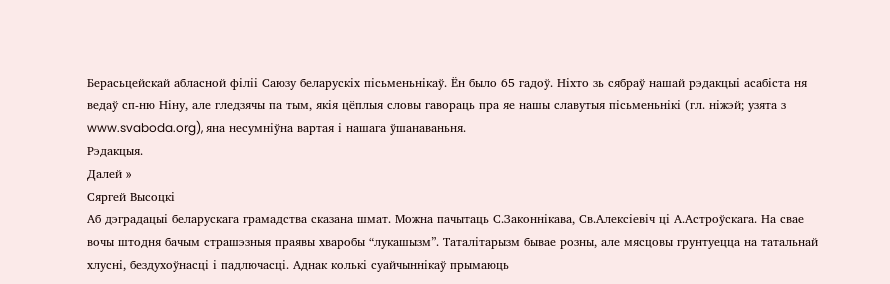Берасьцейскай абласной філіі Саюзу беларускіх пісьменьнікаў. Ён было 65 гадоў. Ніхто зь сябраў нашай рэдакцыі асабіста ня ведаў сп-ню Ніну, але гледзячы па тым, якія цёплыя словы гавораць пра яе нашы славутыя пісьменьнікі (гл. ніжэй; узята з www.svaboda.org), яна несумніўна вартая і нашага ўшанаваньня.
Рэдакцыя.
Далей »
Сяргей Высоцкі
Аб дэградацыі беларускага грамадства сказана шмат. Можна пачытаць С.Законнікава, Св.Алексіевіч ці А.Астроўскага. На свае вочы штодня бачым страшэзныя праявы хваробы “лукашызм”. Таталітарызм бывае розны, але мясцовы грунтуецца на татальнай хлусні, бездухоўнасці і падлючасці. Аднак колькі суайчыннікаў прымаюць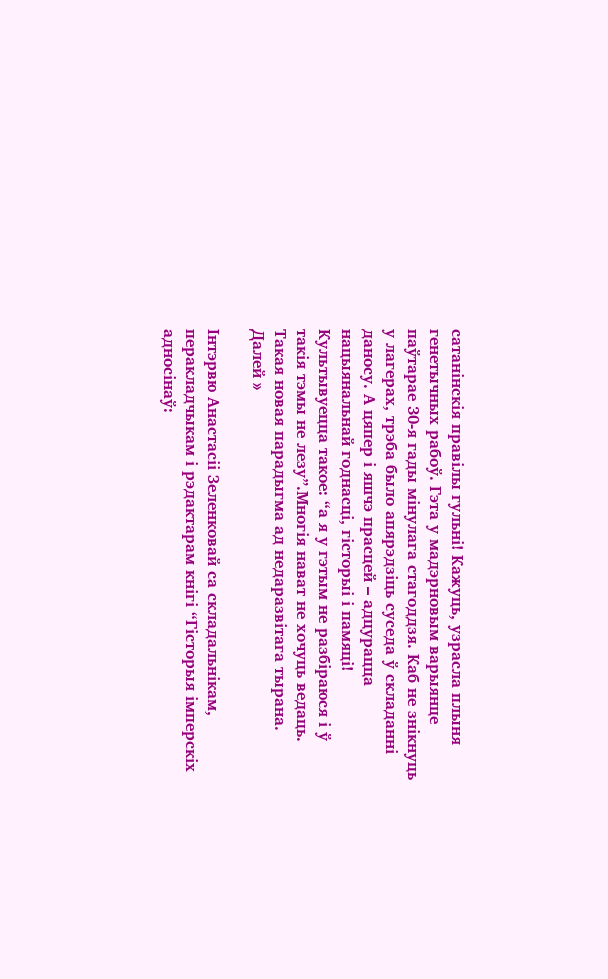сатанінскія правілы гульні! Кажуць, узрасла плыня генетычных рабоў. Гэта у мадэрновым варыянце паўтарае 30-я гады мінулага стагоддзя. Каб не знікнуць у лагерах, трэба было апярэдзіць суседа ў складанні даносу. А цяпер і яшчэ прасцей – адцурацца нацыянальнай годнасці, гісторыі і памяці! Культывуецца такое: “а я у гэтым не разбіраюся і ў такія тэмы не лезу”.Многія нават не хочуць ведаць. Такая новая парадыгма ад недаразвітага тырана.
Далей »

Інтэрвю Анастасіі Зеленковай са складальнікам, перакладчыкам і рэдактарам кнігі “Гісторыя імперскіх адносінаў: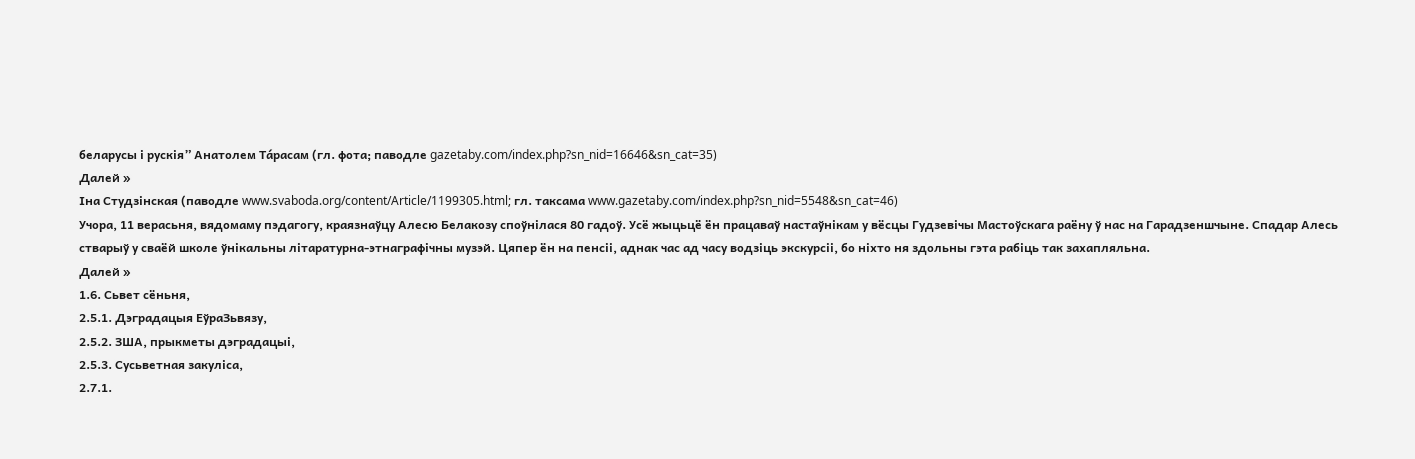беларусы і рускія” Анатолем Та́расам (гл. фота; паводле gazetaby.com/index.php?sn_nid=16646&sn_cat=35)
Далей »
Іна Студзінская (паводле www.svaboda.org/content/Article/1199305.html; гл. таксама www.gazetaby.com/index.php?sn_nid=5548&sn_cat=46)
Учора, 11 верасьня, вядомаму пэдагогу, краязнаўцу Алесю Белакозу споўнілася 80 гадоў. Усё жыцьцё ён працаваў настаўнікам у вёсцы Гудзевічы Мастоўскага раёну ў нас на Гарадзеншчыне. Спадар Алесь стварыў у сваёй школе ўнікальны літаратурна-этнаграфічны музэй. Цяпер ён на пенсіі, аднак час ад часу водзіць экскурсіі, бо ніхто ня здольны гэта рабіць так захапляльна.
Далей »
1.6. Сьвет сёньня,
2.5.1. Дэградацыя ЕўраЗьвязу,
2.5.2. ЗША, прыкметы дэградацыі,
2.5.3. Сусьветная закуліса,
2.7.1.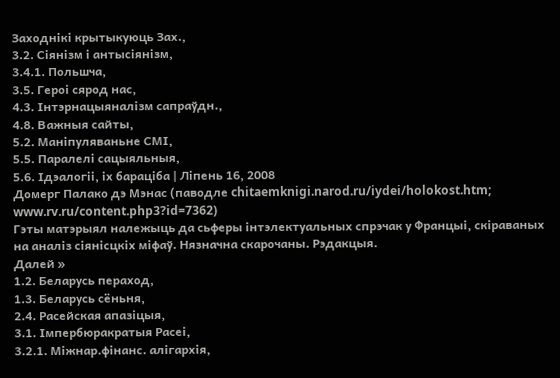Заходнікі крытыкуюць Зах.,
3.2. Сіянізм і антысіянізм,
3.4.1. Польшча,
3.5. Героі сярод нас,
4.3. Інтэрнацыяналізм сапраўдн.,
4.8. Важныя сайты,
5.2. Маніпуляваньне СМІ,
5.5. Паралелі сацыяльныя,
5.6. Ідэалогіі, іх бараціба | Ліпень 16, 2008
Домерг Палако дэ Мэнас (паводле chitaemknigi.narod.ru/iydei/holokost.htm; www.rv.ru/content.php3?id=7362)
Гэты матэрыял належыць да сьферы інтэлектуальных спрэчак у Францыі, скіраваных на аналіз сіянісцкіх міфаў. Нязначна скарочаны. Рэдакцыя.
Далей »
1.2. Беларусь пераход,
1.3. Беларусь сёньня,
2.4. Расейская апазіцыя,
3.1. Імпербюракратыя Расеі,
3.2.1. Міжнар.фінанс. алігархія,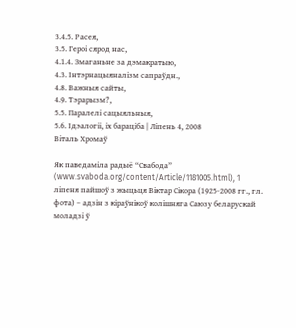3.4.5. Расея,
3.5. Героі сярод нас,
4.1.4. Змаганьне за дэмакратыю,
4.3. Інтэрнацыяналізм сапраўдн.,
4.8. Важныя сайты,
4.9. Тэрарызм?,
5.5. Паралелі сацыяльныя,
5.6. Ідэалогіі, іх бараціба | Ліпень 4, 2008
Віталь Хромаў

Як паведаміла радыё “Свабода” (www.svaboda.org/content/Article/1181005.html), 1 ліпеня пайшоў з жыцьця Віктар Сікора (1925-2008 гг., гл. фота) – адзін з кіраўнікоў колішняга Саюзу беларускай моладзі ў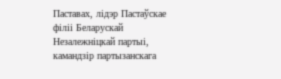Паставах, лідэр Пастаўскае філіі Беларускай Незалежніцкай партыі, камандзір партызанскага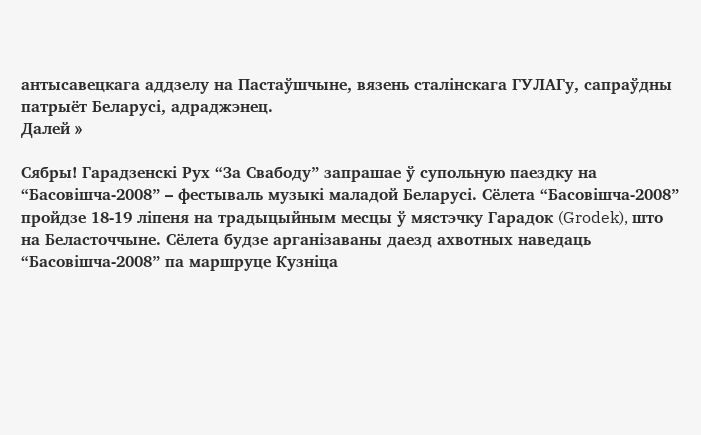антысавецкага аддзелу на Пастаўшчыне, вязень сталінскага ГУЛАГу, сапраўдны патрыёт Беларусі, адраджэнец.
Далей »

Сябры! Гарадзенскі Рух “За Свабоду” запрашае ў супольную паездку на “Басовішча-2008” – фестываль музыкі маладой Беларусі. Сёлета “Басовішча-2008” пройдзе 18-19 ліпеня на традыцыйным месцы ў мястэчку Гарадок (Grodek), што на Беласточчыне. Сёлета будзе арганізаваны даезд ахвотных наведаць “Басовішча-2008” па маршруце Кузніца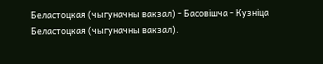Беластоцкая (чыгуначны вакзал) - Басовішча - Кузніца Беластоцкая (чыгуначны вакзал).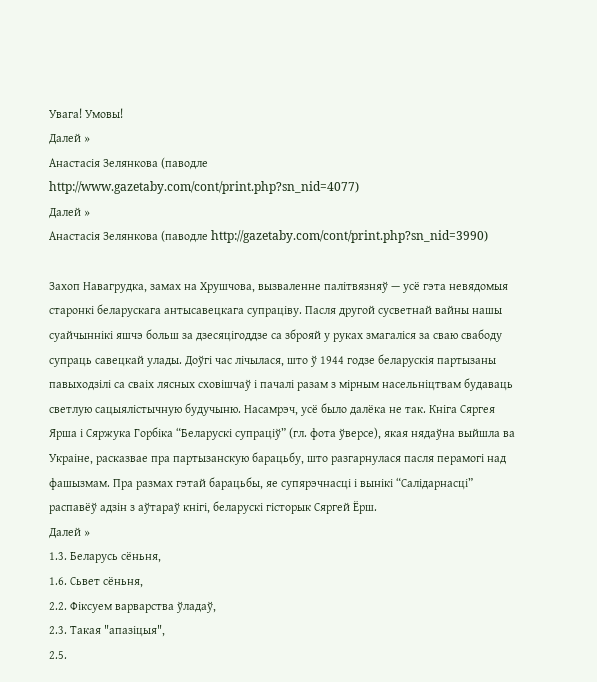Увага! Умовы!
Далей »
Анастасія Зелянкова (паводле http://www.gazetaby.com/cont/print.php?sn_nid=4077)
Далей »
Анастасія Зелянкова (паводле http://gazetaby.com/cont/print.php?sn_nid=3990)

Захоп Навагрудка, замах на Хрушчова, вызваленне палітвязняў — усё гэта невядомыя старонкі беларускага антысавецкага супраціву. Пасля другой сусветнай вайны нашы суайчыннікі яшчэ больш за дзесяцігоддзе са зброяй у руках змагаліся за сваю свабоду супраць савецкай улады. Доўгі час лічылася, што ў 1944 годзе беларускія партызаны павыходзілі са сваіх лясных сховішчаў і пачалі разам з мірным насельніцтвам будаваць светлую сацыялістычную будучыню. Насамрэч, усё было далёка не так. Кніга Сяргея Ярша і Сяржука Горбіка “Беларускі супраціў” (гл. фота ўверсе), якая нядаўна выйшла ва Украіне, расказвае пра партызанскую барацьбу, што разгарнулася пасля перамогі над фашызмам. Пра размах гэтай барацьбы, яе супярэчнасці і вынікі “Салідарнасці” распавёў адзін з аўтараў кнігі, беларускі гісторык Сяргей Ёрш.
Далей »
1.3. Беларусь сёньня,
1.6. Сьвет сёньня,
2.2. Фіксуем варварства ўладаў,
2.3. Такая "апазіцыя",
2.5.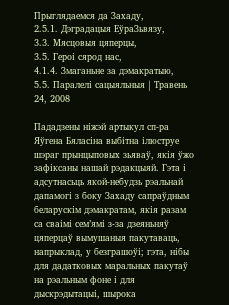Прыглядаемся да Захаду,
2.5.1. Дэградацыя ЕўраЗьвязу,
3.3. Мясцовыя цяперцы,
3.5. Героі сярод нас,
4.1.4. Змаганьне за дэмакратыю,
5.5. Паралелі сацыяльныя | Травень 24, 2008

Пададзены ніжэй артыкул сп-ра Яўгена Бяласіна выбітна ілюструе шэраг прынцыповых зьяваў, якія ўжо зафіксаны нашай рэдакцыяй. Гэта і адсутнасьць якой-небудзь рэальнай дапамогі з боку Захаду сапраўдным беларускім дэмакратам, якія разам са сваімі сем’ямі з-за дзеяньняў цяперцаў вымушаныя пакутаваць, напрыклад, у безграшоўі; гэта, нібы для дадатковых маральных пакутаў на рэальным фоне і для дыскрэдытацыі, шырока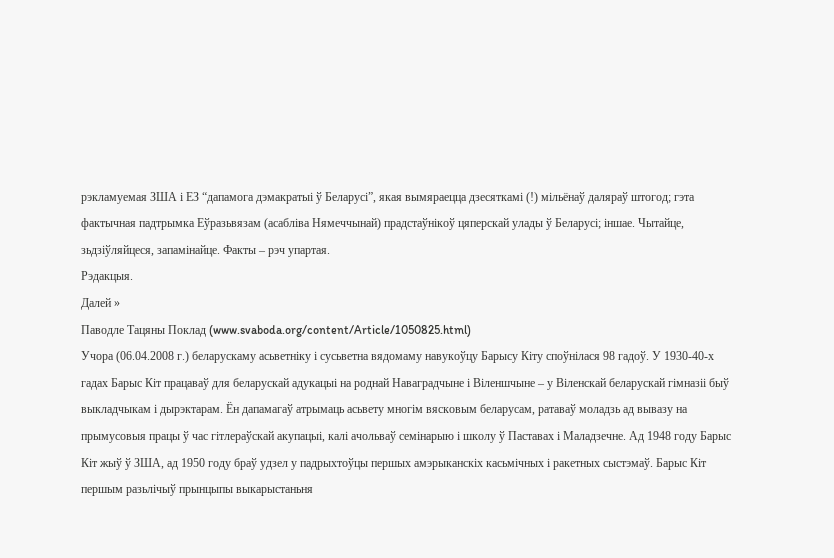рэкламуемая ЗША і ЕЗ “дапамога дэмакратыі ў Беларусі”, якая вымяраецца дзесяткамі (!) мільёнаў даляраў штогод; гэта фактычная падтрымка Еўразьвязам (асабліва Нямеччынай) прадстаўнікоў цяперскай улады ў Беларусі; іншае. Чытайце, зьдзіўляйцеся, запамінайце. Факты – рэч упартая.
Рэдакцыя.
Далей »
Паводле Тацяны Поклад (www.svaboda.org/content/Article/1050825.html)
Учора (06.04.2008 г.) беларускаму асьветніку і сусьветна вядомаму навукоўцу Барысу Кіту споўнілася 98 гадоў. У 1930-40-х гадах Барыс Кіт працаваў для беларускай адукацыі на роднай Наваградчыне і Віленшчыне – у Віленскай беларускай гімназіі быў выкладчыкам і дырэктарам. Ён дапамагаў атрымаць асьвету многім вясковым беларусам, ратаваў моладзь ад вывазу на прымусовыя працы ў час гітлераўскай акупацыі, калі ачольваў семінарыю і школу ў Паставах і Маладзечне. Ад 1948 году Барыс Кіт жыў ў ЗША, ад 1950 году браў удзел у падрыхтоўцы першых амэрыканскіх касьмічных і ракетных сыстэмаў. Барыс Кіт першым разьлічыў прынцыпы выкарыстаньня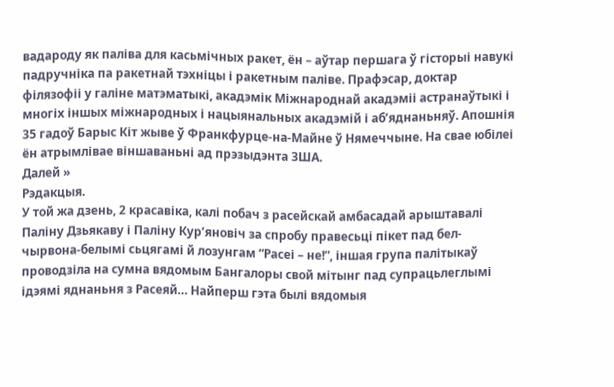вадароду як паліва для касьмічных ракет, ён – аўтар першага ў гісторыі навукі падручніка па ракетнай тэхніцы і ракетным паліве. Прафэсар, доктар філязофіі у галіне матэматыкі, акадэмік Міжнароднай акадэміі астранаўтыкі і многіх іншых міжнародных і нацыянальных акадэмій і аб’яднаньняў. Апошнія 35 гадоў Барыс Кіт жыве ў Франкфурце-на-Майне ў Нямеччыне. На свае юбілеі ён атрымлівае віншаваньні ад прэзыдэнта ЗША.
Далей »
Рэдакцыя.
У той жа дзень, 2 красавіка, калі побач з расейскай амбасадай арыштавалі Паліну Дзьякаву і Паліну Кур’яновіч за спробу правесьці пікет пад бел-чырвона-белымі сьцягамі й лозунгам “Расеі – не!”, іншая група палітыкаў проводзіла на сумна вядомым Бангалоры свой мітынг пад супрацьлеглымі ідэямі яднаньня з Расеяй… Найперш гэта былі вядомыя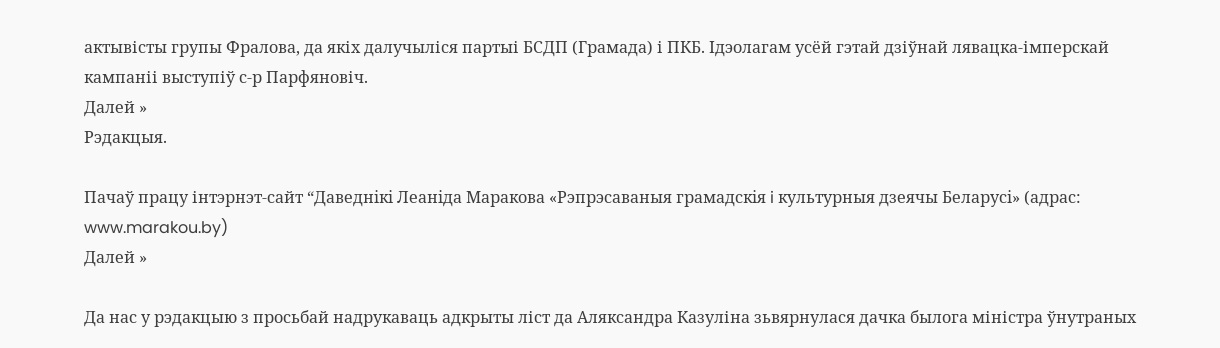актывісты групы Фралова, да якіх далучыліся партыі БСДП (Грамада) і ПКБ. Ідэолагам усёй гэтай дзіўнай лявацка-імперскай кампаніі выступіў с-р Парфяновіч.
Далей »
Рэдакцыя.

Пачаў працу інтэрнэт-сайт “Даведнiкi Леанiда Маракова «Рэпрэсаваныя грамадскiя i культурныя дзеячы Беларусi» (адрас: www.marakou.by)
Далей »

Да нас у рэдакцыю з просьбай надрукаваць адкрыты ліст да Аляксандра Казуліна зьвярнулася дачка былога міністра ўнутраных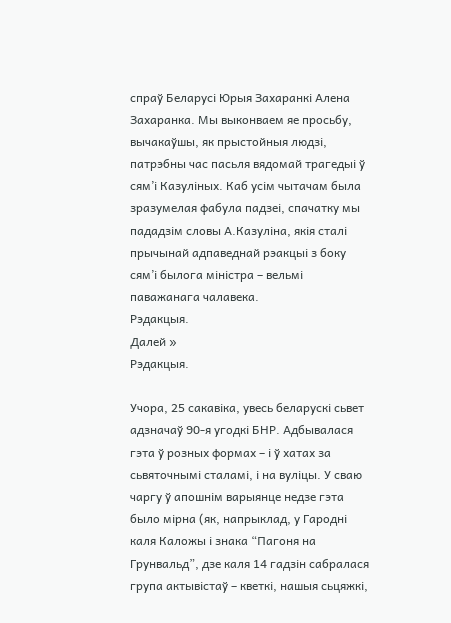спраў Беларусі Юрыя Захаранкі Алена Захаранка. Мы выконваем яе просьбу, вычакаўшы, як прыстойныя людзі, патрэбны час пасьля вядомай трагедыі ў сям’і Казуліных. Каб усім чытачам была зразумелая фабула падзеі, спачатку мы пададзім словы А.Казуліна, якія сталі прычынай адпаведнай рэакцыі з боку сям’і былога міністра – вельмі паважанага чалавека.
Рэдакцыя.
Далей »
Рэдакцыя.

Учора, 25 сакавіка, увесь беларускі сьвет адзначаў 90-я угодкі БНР. Адбывалася гэта ў розных формах – і ў хатах за сьвяточнымі сталамі, і на вуліцы. У сваю чаргу ў апошнім варыянце недзе гэта было мірна (як, напрыклад, у Гародні каля Каложы і знака “Пагоня на Грунвальд”, дзе каля 14 гадзін сабралася група актывістаў – кветкі, нашыя сьцяжкі,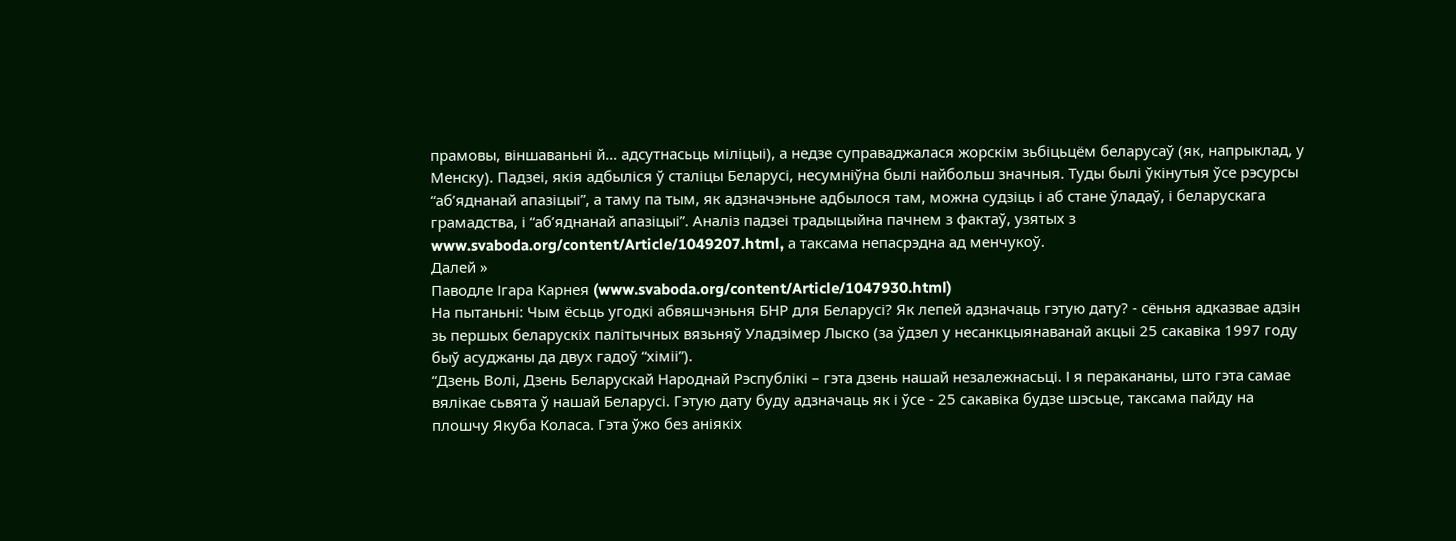прамовы, віншаваньні й… адсутнасьць міліцыі), а недзе суправаджалася жорскім зьбіцьцём беларусаў (як, напрыклад, у Менску). Падзеі, якія адбыліся ў сталіцы Беларусі, несумніўна былі найбольш значныя. Туды былі ўкінутыя ўсе рэсурсы “аб’яднанай апазіцыі”, а таму па тым, як адзначэньне адбылося там, можна судзіць і аб стане ўладаў, і беларускага грамадства, і “аб’яднанай апазіцыі”. Аналіз падзеі традыцыйна пачнем з фактаў, узятых з www.svaboda.org/content/Article/1049207.html, а таксама непасрэдна ад менчукоў.
Далей »
Паводле Ігара Карнея (www.svaboda.org/content/Article/1047930.html)
На пытаньні: Чым ёсьць угодкі абвяшчэньня БНР для Беларусі? Як лепей адзначаць гэтую дату? - сёньня адказвае адзін зь першых беларускіх палітычных вязьняў Уладзімер Лыско (за ўдзел у несанкцыянаванай акцыі 25 сакавіка 1997 году быў асуджаны да двух гадоў “хіміі”).
“Дзень Волі, Дзень Беларускай Народнай Рэспублікі – гэта дзень нашай незалежнасьці. І я перакананы, што гэта самае вялікае сьвята ў нашай Беларусі. Гэтую дату буду адзначаць як і ўсе - 25 сакавіка будзе шэсьце, таксама пайду на плошчу Якуба Коласа. Гэта ўжо без аніякіх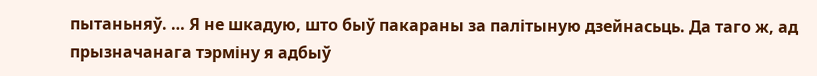пытаньняў. … Я не шкадую, што быў пакараны за палітыную дзейнасьць. Да таго ж, ад прызначанага тэрміну я адбыў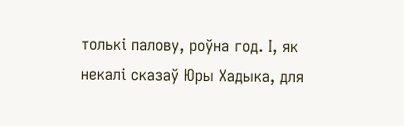толькі палову, роўна год. І, як некалі сказаў Юры Хадыка, для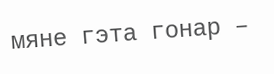мяне гэта гонар –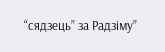“сядзець” за Радзіму”